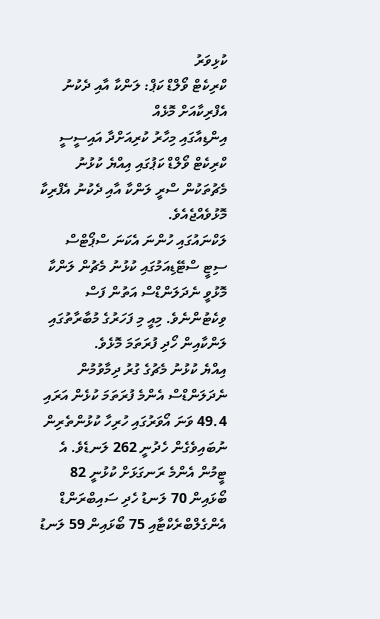ކުޅިވަރު
ކްރިކެޓް ވޯލްޑް ކަޕް: ލަންކާ އާއި ދެކުނު އެފްރިކާއަށް މޮޅެއް
އިންޑިއާގައި މިހާރު ކުރިއަށްދާ އައިސީސީ ކްރިކެޓް ވޯލްޑް ކަޕުގައި އިއްޔެ ކުޅުނު މެޗުތަކުން ސްރީ ލަންކާ އާއި ދެކުނު އެފްރިކާ މޮޅުވެއްޖެއެވެ.
ލަކްނައުގައި ހުންނަ އެކަނަ ސްޕޯޓްސް ސިޓީ ސްޓޭޑިއަމުގައި ކުޅުނު މެޗުން ލަންކާ މޮޅުވީ ނެދަލަންޑްސް އަތުން ފަސް ވިކެޓުންނެވެ. މިއީ މި ފަހަރުގެ މުބާރާތުގައި ލަންކާއިން ހޯދި ފުރަތަމަ މޮޅެވެ.
އިއްޔެ ކުޅުނު މެޗުގެ ގުރު ދިމާވުމުން ނެދަލަންޑްސް އެންމެ ފުރަތަމަ ކުޅެން އަރައި 49.4 ވަނަ އޯވަރުގައި ހުރިހާ ކުޅުންތެރިން ނުބައިވެގެން ހެދުނީ 262 ލަނޑެވެ. އެ ޓީމުން އެންމެ ރަނގަޅަށް ކުޅުނީ 82 ބޯޅައިން 70 ލަނޑު ހެދި ސައިބްރަންޑް އެންގެލްބްރެކްޓާއި 75 ބޯޅައިން 59 ލަނޑު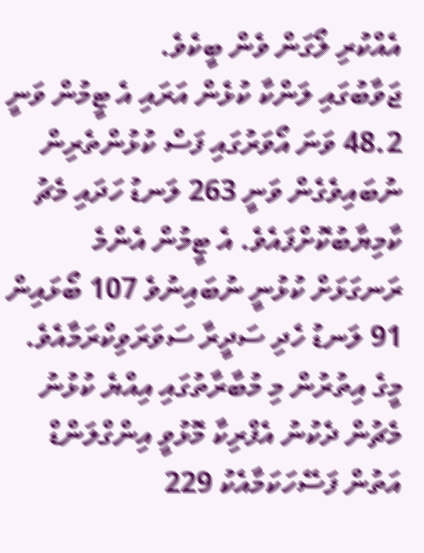އެއްކުރި ލޯގަން ވެން ބީކެވެ.
ޖަވާބުގައި ލަންކާ ކުޅެން އަރައި އެ ޓީމުން ވަނީ 48.2 ވަނަ އޯވަރުގައި ފަސް ކުޅުންތެރިން ނުބައިވެގެން ވަނީ 263 ލަނޑު ހަދައި މެޗު ކާމިޔާބުކޮށްފައެވެ. އެ ޓީމުން އެންމެ ރަނގަޅަށް ކުޅުނީ ނުބައިނުވެ 107 ބޯޅައިން 91 ލަނޑު ހެދި ސަދީރާ ސަވަރަވިކްރަމާއެވެ.
މީގެ އިތުރުން މި މުބާރާތުގައި އިއްޔެ ކުޅުނު މެޗުން ދެކުނު އެފްރިކާ މޮޅުވީ އިންގްލަންޑް އަތުން ފަސޭހަކަމާއެކު 229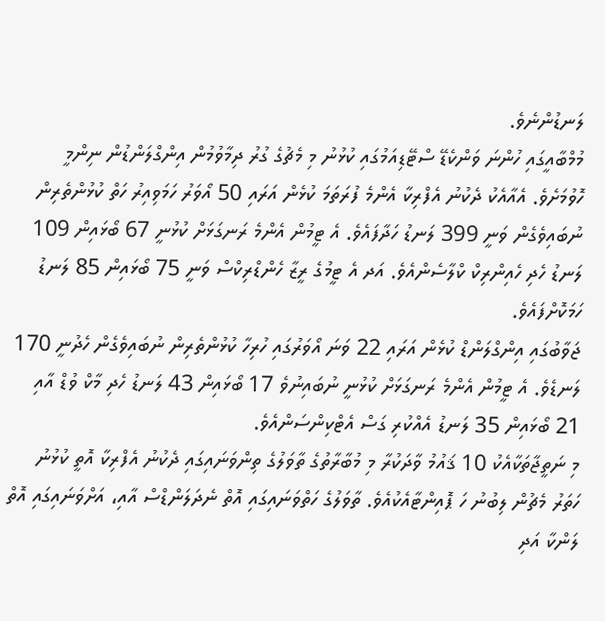ލަނޑުންނެވެ.
މުމްބާއީގައި ހުންނަ ވަންކެޑޭ ސްޓޭޑިއަމުގައި ކުޅުނު މި މެޗުގެ ގުރު ދިމާވުމުން އިންގްލަންޑުން ނިންމީ ހޮވުމަށެވެ. އެއާއެކު ދެކުނު އެފްރިކާ އެންމެ ފުރަތަމަ ކުޅެން އަރައި 50 އޯވަރު ހަމަވިއިރު ހަތް ކުޅުންތެރިން ނުބައިވެގެން ވަނީ 399 ލަނޑު ހަދާފައެވެ. އެ ޓީމުން އެންމެ ރަނގަޅަށް ކުޅުނީ 67 ބޯޅައިން 109 ލަނޑު ހެދި ހެއިންރިކް ކްލާސެންއެވެ. އަދ އެ ޓީމުގެ ރީޒާ ހެންޑްރިކްސް ވަނީ 75 ބޯޅައިން 85 ލަނޑު ހަމަކޮށްފައެވެ.
ޖަވާބުގައި އިންގްލަންޑް ކުޅެން އަރައި 22 ވަނަ އޯވަރުގައި ހުރިހާ ކުޅުންތެރިން ނުބައިވެގެން ހެދުނީ 170 ލަނޑެވެ. އެ ޓީމުން އެންމެ ރަނގަޅަށް ކުޅުނީ ނުބައިނުވެ 17 ބޯޅައިން 43 ލަނޑު ހެދި މާކް ވުޑް އާއި 21 ބޯޅައިން 35 ލަނޑު އެއްކުރި ގަސް އެޓްކިންސަންއެވެ.
މި ނަތީޖާތަކާއެކު 10 ޤައުމު ވާދަކުރާ މި މުބާރާތުގެ ތާވަލުގެ ތިންވަނައިގައި ދެކުނު އެފްރިކާ އޮތީ ކުޅުނު ހަތަރު މެޗުން ލިބުނު ހަ ޕޮއިންޓާއެކުއެވެ. ތާވަލުގެ ހަތްވަނައިގައި އޮތް ނެދަލަންޑްސް އާއި، އަށްވަނައިގައި އޮތް ލަންކާ އަދި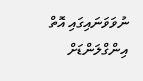ނުވަވަނައިގައި އޮތް އިންގްލަންޑަށް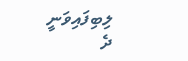ލިބިފައިވަނީ ދެ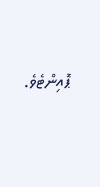ޕޮއިންޓެވެ.